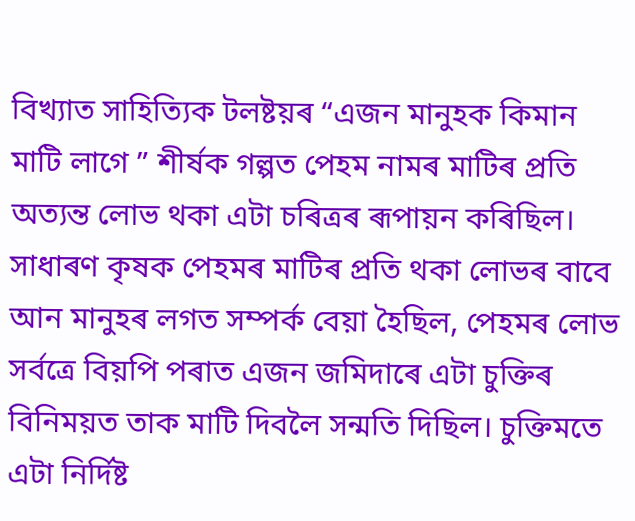বিখ্যাত সাহিত্যিক টলষ্টয়ৰ “এজন মানুহক কিমান মাটি লাগে ” শীৰ্ষক গল্পত পেহম নামৰ মাটিৰ প্ৰতি অত্যন্ত লোভ থকা এটা চৰিত্ৰৰ ৰূপায়ন কৰিছিল। সাধাৰণ কৃষক পেহমৰ মাটিৰ প্ৰতি থকা লোভৰ বাবে আন মানুহৰ লগত সম্পৰ্ক বেয়া হৈছিল, পেহমৰ লোভ সৰ্বত্ৰে বিয়পি পৰাত এজন জমিদাৰে এটা চুক্তিৰ বিনিময়ত তাক মাটি দিবলৈ সন্মতি দিছিল। চুক্তিমতে এটা নিৰ্দিষ্ট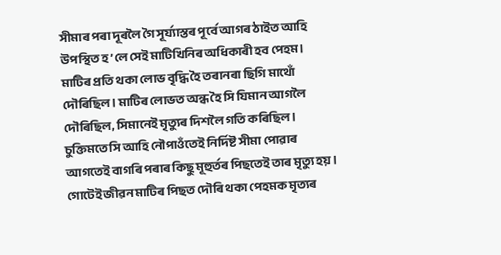সীমাৰ পৰা দূৰলৈ গৈ সূৰ্য্যাস্তৰ পূৰ্বে আগৰ ঠাইত আহি উপস্থিত হ’লে সেই মাটিখিনিৰ অধিকাৰী হব পেহম। মাটিৰ প্ৰতি থকা লোভ বৃদ্ধি হৈ তৰানৰা ছিগি মাথোঁ দৌৰিছিল। মাটিৰ লোভত অন্ধ হৈ সি যিমান আগলৈ দৌৰিছিল, সিমানেই মৃত্যুৰ দিশলৈ গতি কৰিছিল। চুক্তিমতে সি আহি নৌপাওঁতেই নিৰ্দিষ্ট সীমা পোৱাৰ আগতেই বাগৰি পৰাৰ কিছু মূহুৰ্তৰ পিছতেই তাৰ মৃত্যু হয়। গোটেই জীৱন মাটিৰ পিছত দৌৰি থকা পেহমক মৃত্যৰ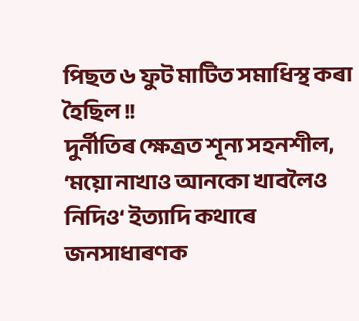পিছত ৬ ফুট মাটিত সমাধিস্থ কৰা হৈছিল !!
দুর্নীতিৰ ক্ষেত্রত শূন্য সহনশীল, ‘ময়ো নাখাও আনকো খাবলৈও নিদিও‘ ইত্যাদি কথাৰে জনসাধাৰণক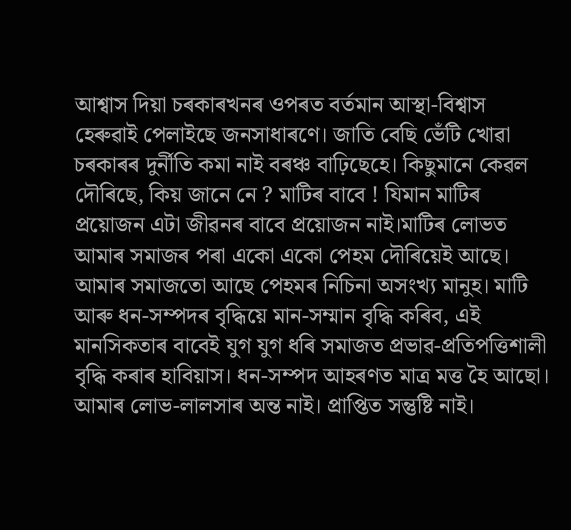আশ্বাস দিয়া চৰকাৰখনৰ ওপৰত বর্তমান আস্থা-বিশ্বাস হেৰুৱাই পেলাইছে জনসাধাৰণে। জাতি বেছি ভেঁটি খোৱা চৰকাৰৰ দুর্নীতি কমা নাই বৰঞ্চ বাঢ়িছেহে। কিছুমানে কেৱল দৌৰিছে, কিয় জানে নে ? মাটিৰ বাবে ! যিমান মাটিৰ প্ৰয়োজন এটা জীৱনৰ বাবে প্ৰয়োজন নাই।মাটিৰ লোভত আমাৰ সমাজৰ পৰা একো একো পেহম দৌৰিয়েই আছে। আমাৰ সমাজতো আছে পেহমৰ নিচিনা অসংখ্য মানুহ। মাটি আৰু ধন-সম্পদৰ বৃদ্ধিয়ে মান-সম্মান বৃদ্ধি কৰিব, এই মানসিকতাৰ বাবেই যুগ যুগ ধৰি সমাজত প্রভাৱ-প্রতিপত্তিশালী বৃদ্ধি কৰাৰ হাবিয়াস। ধন-সম্পদ আহৰণত মাত্র মত্ত হৈ আছো। আমাৰ লোভ-লালসাৰ অন্ত নাই। প্রাপ্তিত সন্তুষ্টি নাই।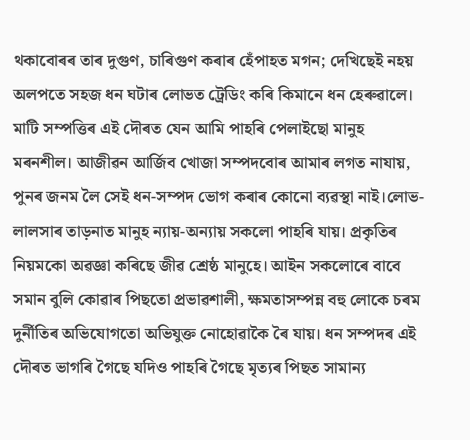থকাবোৰৰ তাৰ দুগুণ, চাৰিগুণ কৰাৰ হেঁপাহত মগন; দেখিছেই নহয় অলপতে সহজ ধন ঘটাৰ লোভত ট্ৰেডিং কৰি কিমানে ধন হেৰুৱালে। মাটি সম্পত্তিৰ এই দৌৰত যেন আমি পাহৰি পেলাইছো মানুহ মৰনশীল। আজীৱন আৰ্জিব খোজা সম্পদবোৰ আমাৰ লগত নাযায়, পুনৰ জনম লৈ সেই ধন-সম্পদ ভোগ কৰাৰ কোনো ব্যৱস্থা নাই।লোভ-লালসাৰ তাড়নাত মানুহ ন্যায়-অন্যায় সকলো পাহৰি যায়। প্ৰকৃতিৰ নিয়মকো অৱজ্ঞা কৰিছে জীৱ শ্ৰেষ্ঠ মানুহে। আইন সকলোৰে বাবে সমান বুলি কোৱাৰ পিছতো প্ৰভাৱশালী, ক্ষমতাসম্পন্ন বহু লোকে চৰম দুৰ্নীতিৰ অভিযোগতো অভিযুক্ত নোহোৱাকৈ ৰৈ যায়। ধন সম্পদৰ এই দৌৰত ভাগৰি গৈছে যদিও পাহৰি গৈছে মৃত্যৰ পিছত সামান্য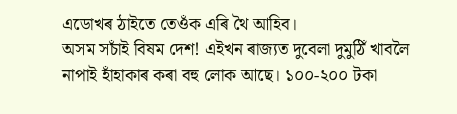এডোখৰ ঠাইতে তেওঁক এৰি থৈ আহিব।
অসম সচাঁই বিষম দেশ! এইখন ৰাজ্যত দুবেলা দুমুঠিঁ খাবলৈ নাপাই হাঁহাকাৰ কৰা বহু লোক আছে। ১০০-২০০ টকা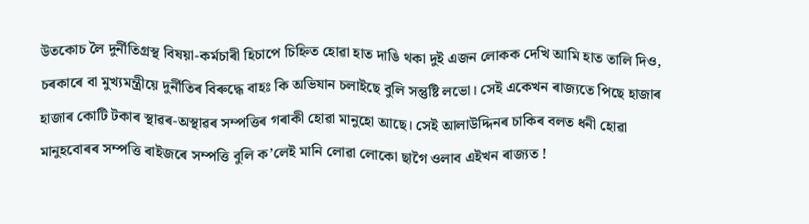উতকোচ লৈ দুৰ্নীতিগ্ৰস্থ বিষয়া-কৰ্মচাৰী হিচাপে চিহ্নিত হোৱা হাত দাঙি থকা দুই এজন লোকক দেখি আমি হাত তালি দিও, চৰকাৰে বা মুখ্যমন্ত্ৰীয়ে দুৰ্নীতিৰ বিৰুদ্ধে বাহঃ কি অভিযান চলাইছে বুলি সন্তুষ্টি লভো। সেই একেখন ৰাজ্যতে পিছে হাজাৰ হাজাৰ কোটি টকাৰ স্থাৱৰ-অস্থাৱৰ সম্পত্তিৰ গৰাকী হোৱা মানুহো আছে। সেই আলাউদ্দিনৰ চাকিৰ বলত ধনী হোৱা মানুহবোৰৰ সম্পত্তি ৰাইজৰে সম্পত্তি বুলি ক’লেই মানি লোৱা লোকো ছাগৈ ওলাব এইখন ৰাজ্যত !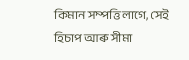কিমান সম্পত্তি লাগে, সেই হিচাপ আৰু সীমা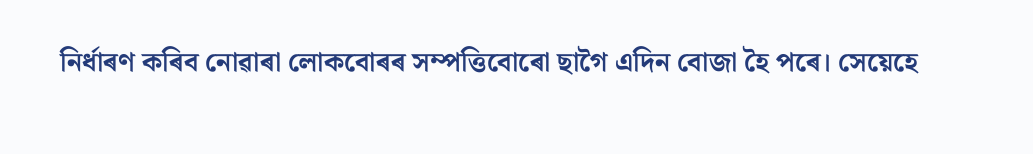নিৰ্ধাৰণ কৰিব নোৱাৰা লোকবোৰৰ সম্পত্তিবোৰো ছাগৈ এদিন বোজা হৈ পৰে। সেয়েহে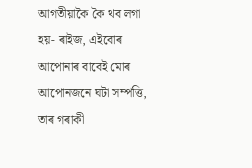আগতীয়াকৈ কৈ থব লগা হয়- ৰাইজ, এইবোৰ আপোনাৰ বাবেই মোৰ আপোনজনে ঘটা সম্পত্তি, তাৰ গৰাকী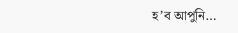হ’ব আপুনি…